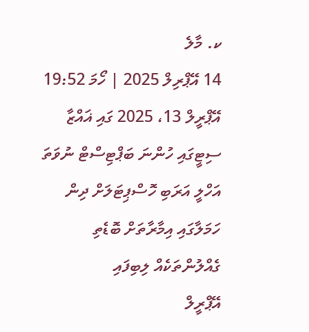ކ. މާލެ
14 އޭޕްރިލް 2025 | ހޯމަ 19:52
އޭޕްރީލް 13، 2025 ގައި ޣައްޒާ ސިޓީގައި ހުންނަ ބަޕްޓިސްޓް ނުވަތަ އަހްލީ އަރަބި ހޮސްޕިޓަލަށް ދިން ހަމަލާގައި އިމާރާތަށް ބޮޑެތި ގެއްލުންތަކެއް ލިބިފައި
އޭޕްރީލް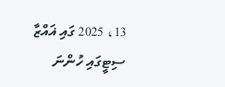13، 2025 ގައި ޣައްޒާ ސިޓީގައި ހުންނަ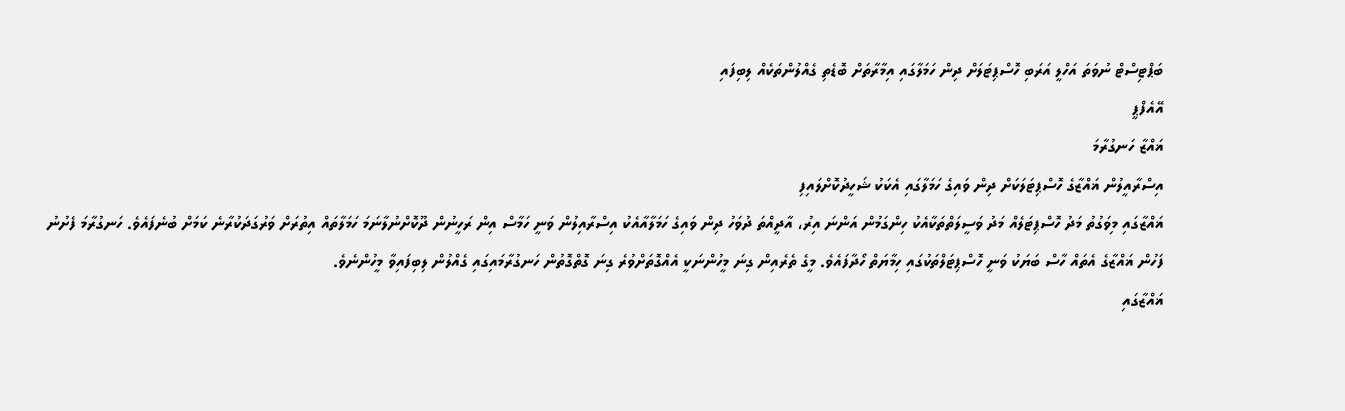ބަޕްޓިސްޓް ނުވަތަ އަހްލީ އަރަބި ހޮސްޕިޓަލަށް ދިން ހަމަލާގައި އިމާރާތަށް ބޮޑެތި ގެއްލުންތަކެއް ލިބިފައި
އޭއެފްޕީ
ޣައްޒާ ހަނގުރާމަ
އިސްރާއީލުން ޣައްޒާގެ ހޮސްޕިޓަލަކަށް ދިން ވައިގެ ހަމަލާގައި އެކަކު ޝަހީދުކޮށްލައިފި
ޣައްޒާގައި މިވަގުތު މަދު ހޮސްޕިޓަލެއް މަދު ވަސީލަތްތަކާއެކު ހިންގަމުން އަންނަ އިރު، އާދީއްތަ ދުވަހު ދިން ވައިގެ ހަމަލާއާއެކު އިސްރާއިލުން ވަނީ ހަމާސް އިން ރަހީނުން ދޫކޮށްނުލާނަމަ ހަމަލާތައް އިތުރަށް ވަރުގަދަކުރާނެ ކަމަށް ބުނެފައެވެ. ހަނގުރާމަ ފެށުނު ފަހުން ޣައްޒާގެ އެތައް ހާސް ބަޔަކު ވަނީ ހޮސްޕިޓަލްތަކުގައި ހިމާޔަތް ހޯދާފައެވެ. މީގެ ތެރެއިން ގިނަ މީހުންނަކީ އެއްގޮތަށްވުރެ ގިނަ ގޮތްގޮތުން ހަނގުރާމައިގައި ގެއްލުން ލިބިފައިވާ މީހުންނެވެ.
ޣައްޒާގައި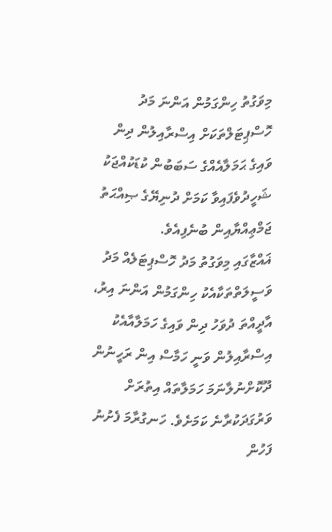މިވަގުތު ހިންގަމުން އަންނަ މަދު ހޮސްޕިޓަލްތަކަށް އިސްރާއިލުން ދިން ވައިގެ ޙަމަލާއެއްގެ ސަބަބުން ކުޑަކުއްޖަކު ޝަހީދުވެފައިވާ ކަމަށް ދުނިޔޭގެ ޞިއްޙަތު ޖަމްޢިއްޔާއިން ބުނެފިއެވެ.
ޣައްޒާގައި މިވަގުތު މަދު ހޮސްޕިޓަލެއް މަދު ވަސީލަތްތަކާއެކު ހިންގަމުން އަންނަ އިރު، އާދީއްތަ ދުވަހު ދިން ވައިގެ ހަމަލާއާއެކު އިސްރާއިލުން ވަނީ ހަމާސް އިން ރަހީނުން ދޫކޮށްނުލާނަމަ ހަމަލާތައް އިތުރަށް ވަރުގަދަކުރާނެ ކަމަށެވެ. ހަނގުރާމަ ފެށުނު ފަހުން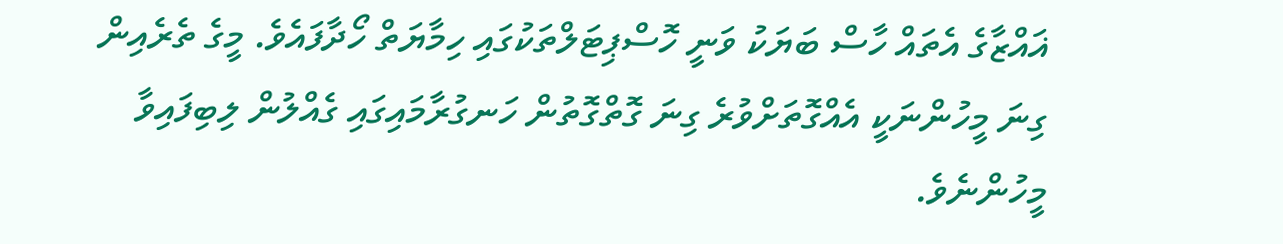ޣައްޒާގެ އެތައް ހާސް ބަޔަކު ވަނީ ހޮސްޕިޓަލްތަކުގައި ހިމާޔަތް ހޯދާފައެވެ. މީގެ ތެރެއިން ގިނަ މީހުންނަކީ އެއްގޮތަށްވުރެ ގިނަ ގޮތްގޮތުން ހަނގުރާމައިގައި ގެއްލުން ލިބިފައިވާ މީހުންނެވެ.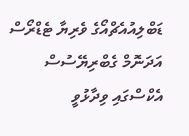ޑަބްލިއުއެޗްއޯގެ ވެރިޔާ ޓެޑްރޯސް އަދަނޮމް ގެބްރިޔޭސުސް އެކްސްގައި ވިދާޅުވީ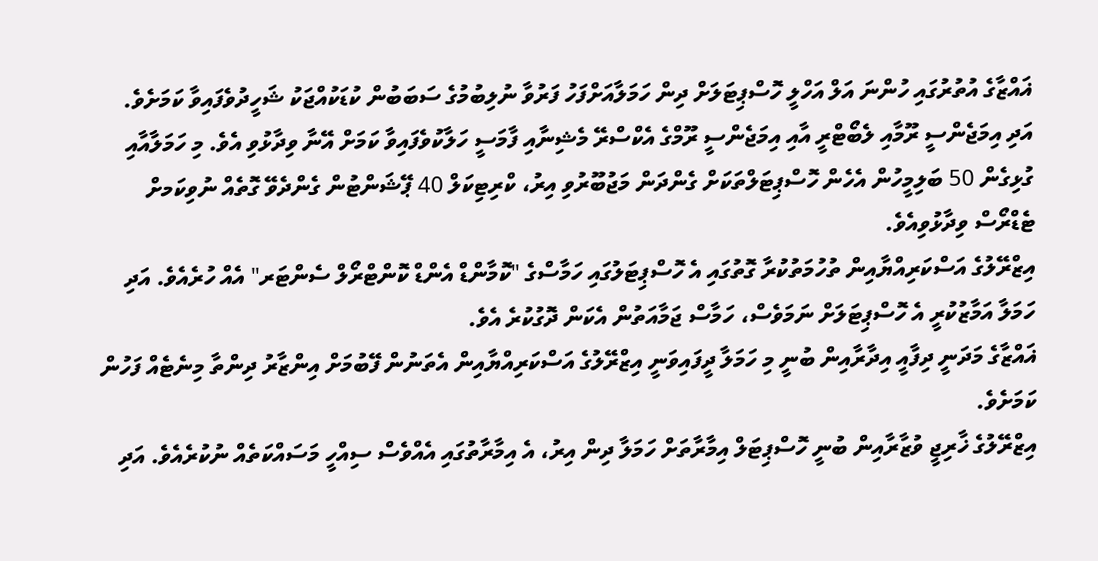ޣައްޒާގެ އުތުރުގައި ހުންނަ އަލް އަހްލީ ހޮސްޕިޓަލަށް ދިން ހަމަލާއަށްފަހު ފަރުވާ ނުލިބުމުގެ ސަބަބުން ކުޑަކުއްޖަކު ޝަހީދުވެފައިވާ ކަމަށެވެ.
އަދި އިމަޖެންސީ ރޫމާއި ލެބޯޓްރީ އާއި އިމަޖެންސީ ރޫމްގެ އެކްސްރޭ މެޝިނާއި ފާމަސީ ހަލާކުވެފައިވާ ކަމަށް އޭނާ ވިދާޅުވި އެވެ. މި ހަމަލާއާއި ގުޅިގެން 50 ބަލިމީހުން އެހެން ހޮސްޕިޓަލްތަކަށް ގެންދަން މަޖުބޫރުވި އިރު، ކްރިޓިކަލް 40 ޕޭޝަންޓުން ގެންދެވޭ ގޮތެއް ނުވިކަމށް ޓެޑްރޯސް ވިދާޅުވިއެވެ.
އިޒްރޭލުގެ އަސްކަރިއްޔާއިން ތުހުމަތުކުރާ ގޮތުގައި އެ ހޮސްޕިޓަލުގައި ހަމާސްގެ "ކޮމާންޑް އެންޑް ކޮންޓްރޯލް ސެންޓަރ" އެއް ހުރެއެވެ. އަދި ހަމަލާ އަމާޒުކުރީ އެ ހޮސްޕިޓަލަށް ނަމަވެސް، ހަމާސް ޖަމާއަތުން އެކަން ދޮގުކުރެ އެވެ.
ޣައްޒާގެ މަދަނީ ދިފާއީ އިދާރާއިން ބުނީ މި ހަމަލާ ދީފައިވަނީ އިޒްރޭލުގެ އަސްކަރިއްޔާއިން އެތަނުން ފޭބުމަށް އިންޒާރު ދިންތާ މިނެޓެއް ފަހުން ކަމަށެވެ.
އިޒްރޭލުގެ ޚާރިޖީ ވުޒާރާއިން ބުނީ ހޮސްޕިޓަލް އިމާރާތަށް ހަމަލާ ދިން އިރު، އެ އިމާރާތުގައި އެއްވެސް ސިއްހީ މަސައްކަތެއް ނުކުރެއެވެ. އަދި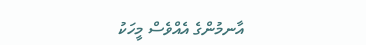އާނމުންގެ އެއްވެސް މީހަކު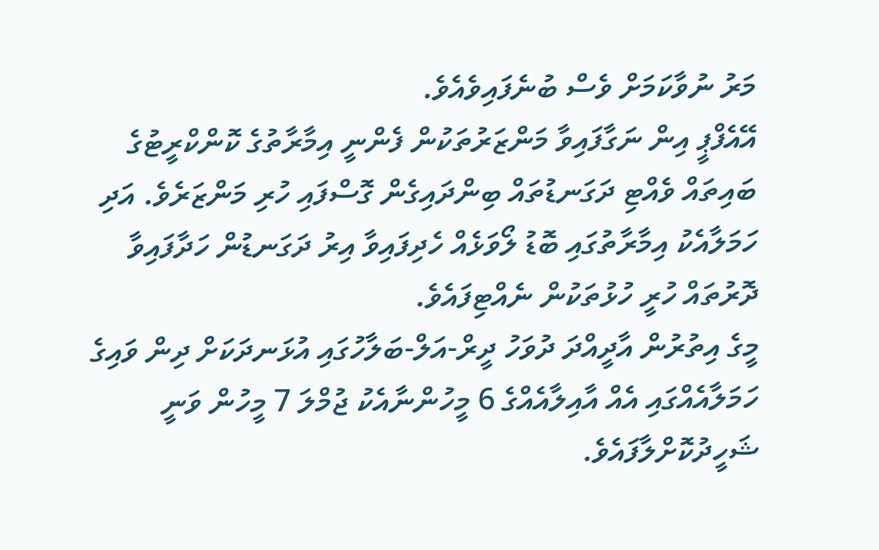މަރު ނުވާކަމަށް ވެސް ބުނެފައިވެއެވެ.
އޭއެފްޕީ އިން ނަގާފައިވާ މަންޒަރުތަކުން ފެންނީ އިމާރާތުގެ ކޮންކްރީޓުގެ ބައިތައް ވެއްޓި ދަގަނޑުތައް ބިންދައިގެން ގޮސްފައި ހުރި މަންޒަރެވެ. އަދި ހަމަލާއެކު އިމާރާތުގައި ބޮޑު ލޯވަޅެއް ހެދިފައިވާ އިރު ދަގަނޑުން ހަދާފައިވާ ދޮރުތައް ހުރީ ހުޅުތަކުން ނެއްޓިފައެވެ.
މީގެ އިތުރުން އާދީއްދަ ދުވަހު ދީރް-އަލް-ބަލާހުގައި އުޅަނދަކަށް ދިން ވައިގެ ހަމަލާއެއްގައި އެއް އާއިލާއެއްގެ 6 މީހުންނާއެކު ޖުމްލަ 7 މީހުން ވަނީ ޝަހީދުކޮށްލާފައެވެ.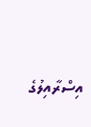އިސްރާއިލުގެ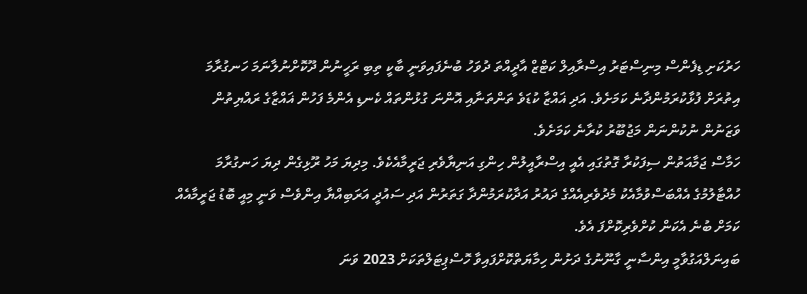ހަރުކަށި ޑިފެންސް މިނިސްޓަރު އިސްރާއިލް ކަޓްޒް އާދީއްތަ ދުވަހު ބުނެފައިވަނީ ބާކީ ތިބި ރަހީނުން ދޫކޮށްނުލާނަމަ ހަނގުރާމަ އިތުރަށް ފުޅާކުރަމުންދާނެ ކަމަށެވެ. އަދި ޣައްޒާ ކުޑަވެ ތަންތަނާއި އޮންނަ ގުޅުންތައް ކެނޑި އެންމެ ފަހުން ޣައްޒާގެ ރައްޔިތުން ވަޒަނުން ނުކުންނަން މަޖުބޫރު ކުރާނެ ކަމަށެވެ.
ހަމާސް ޖަމާއަތުން ސިފަކުރާ ގޮތުގައި އެއީ އިސްރާއީލުން ހިންގި އަނިޔާވެރި ޖަރީމާއެކެވެ. މިދިޔަ މަހު ރޫޅިގެން ދިޔަ ހަނގުރާމަ ހުއްޓާލުމުގެ އެއްބަސްވުމާއެކު މެދުވެރިއެއްގެ ދައުރު އަދާކުރަމުންދާ ގަތަރުން އަދި ސައުދީ އަރަބިއްޔާ އިންވެސް ވަނީ މިއީ ބޮޑު ޖަރީމާއެއް ކަމަށް ބުނެ އެކަން ކުށްވެރިކޮށްފަ އެވެ.
ބައިނަލްއަގުވާމީ އިންސާނީ ގާނޫނުގެ ދަށުން ހިމާޔަތްކޮށްފައިވާ ހޮސްޕިޓަލްތަކަށް 2023 ވަނަ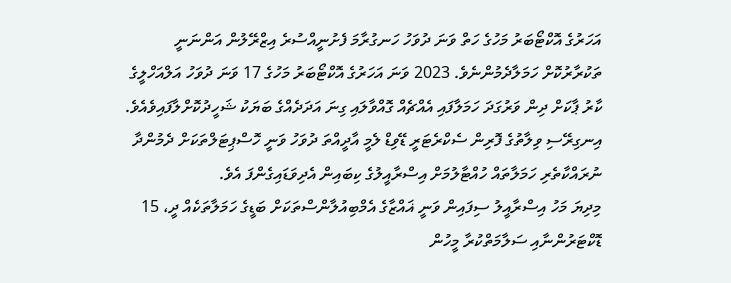އަހަރުގެ އޮކްޓޯބަރު މަހުގެ ހަތް ވަނަ ދުވަހު ހަނގުރާމަ ފެށުނީއްސުރެ އިޒްރޭލުން އަންނަނީ ތަކުރާރުކޮށް ހަމަލާދެމުންނެވެ. 2023 ވަނަ އަހަރުގެ އޮކްޓޯބަރު މަހުގެ 17 ވަނަ ދުވަހު އަލްއަހްލީގެ ކާރު ޕާކަށް ދިން ވަރުގަދަ ހަމަލާފައި އެއްޗެއް ގޮއްވާލައި ގިނަ އަދަދެއްގެ ބަޔަކު ޝަހީދުކޮށްލާފައިވެއެވެ.
އިނގިރޭސި ވިލާތުގެ ފޮރިން ސެކްރެޓަރީ ޑޭވިޑް ލެމީ އާދީއްތަ ދުވަހު ވަނީ ހޮސްޕިޓަލްތަކަށް ދެމުންދާ ނުރައްކާތެރި ހަމަލާތައް ހުއްޓާލުމަށް އިސްރާއީލުގެ ކިބައިން އެދިވަޑައިގެންފަ އެވެ.
މިދިޔަ މަހު އިސްރާއީލު ސިފައިން ވަނީ ޣައްޒާގެ އެމްބިއުލާންސްތަކަށް ބަޑީގެ ހަމަލާތަކެއް ދީ، 15 ޑޮކްޓަރުންނާއި ސަލާމަތްކުރާ މީހުން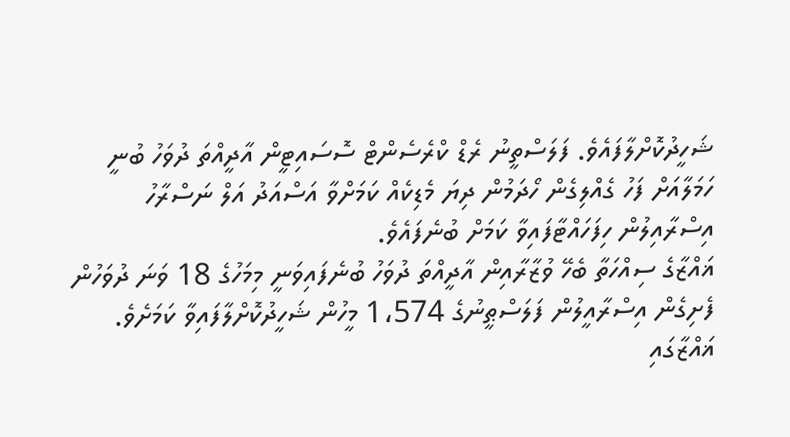ޝަހީދުކޮށްލާފައެވެ. ފަލަސްތީނު ރެޑް ކްރެސެންޓް ސޮސައިޓީން އާދީއްތަ ދުވަހު ބުނީ ހަމަލާއަށް ފަހު ގެއްލިގެން ހޯދަމުން ދިޔަ މެޑިކެއް ކަމަށްވާ އަސްއަދު އަލް ނަސްރާހު އިސްރާއިލުން ހިފަހައްޓާފައިވާ ކަމަށް ބުނެފައެވެ.
ޣައްޒާގެ ސިއްހަތާ ބެހޭ ވުޒާރާއިން އާދީއްތަ ދުވަހު ބުނެފައިވަނީ މިމަހުގެ 18 ވަނަ ދުވަހުން ފެށިގެން އިސްރާއީލުން ފަލަސްޠީނުގެ 1،574 މީހުން ޝަހީދުކޮށްލާފައިވާ ކަމަށެވެ.
ޣައްޒާގައި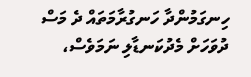ހިނގަމުންދާ ހަނގުރާމަތައް ދެ މަސް ދުވަހަށް މެދުކަނޑާލި ނަމަވެސް،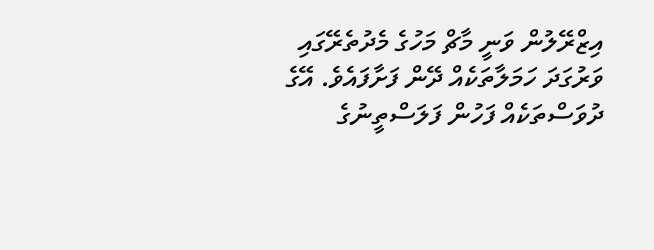އިޒްރޭލުން ވަނީ މާޗް މަހުގެ މެދުތެރޭގައި ވަރުގަދަ ހަމަލާތަކެއް ދޭން ފަށާފައެވެ. އޭގެ ދުވަސްތަކެއް ފަހުން ފަލަސްތީނުގެ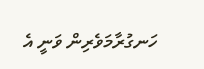ހަނގުރާމަވެރިން ވަނީ އެ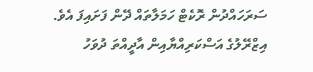ސަރަހައްދުން ރޮކެޓް ހަމަލާތައް ދޭން ފަށައިފަ އެވެ.
އިޒްރޭލުގެ އަސްކަރިއްޔާއިން އާދީއްތަ ދުވަހު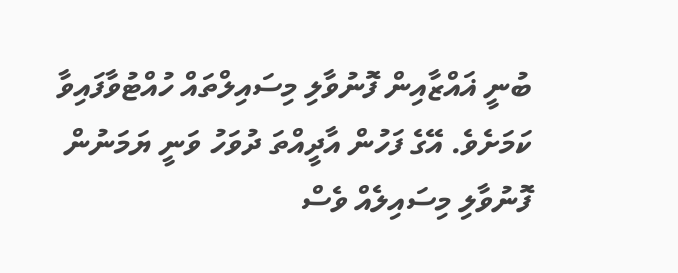ބުނީ ޣައްޒާއިން ފޮނުވާލި މިސައިލްތައް ހުއްޓުވާފައިވާ ކަމަށެވެ. އޭގެ ފަހުން އާދީއްތަ ދުވަހު ވަނީ ޔަމަނުން ފޮނުވާލި މިސައިލެއް ވެސް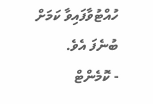ހުއްޓުވާފައިވާ ކަމަށް ބުނެފަ އެވެ.
- ކޮމެންޓް